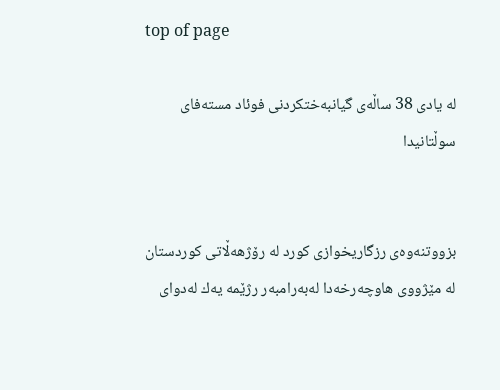top of page

له‌ یادی‌ 38 ساڵه‌ی‌ گیانبه‌ختكردنی‌ فوئاد مسته‌فای سوڵتانیدا


بزووتنه‌وه‌ی رزگاریخوازی كورد له‌ رۆژهه‌ڵاتی‌ كوردستان له‌ مێژووی‌ هاوچه‌رخه‌دا له‌به‌رامبه‌ر رژێمه‌ یه‌ك له‌دوای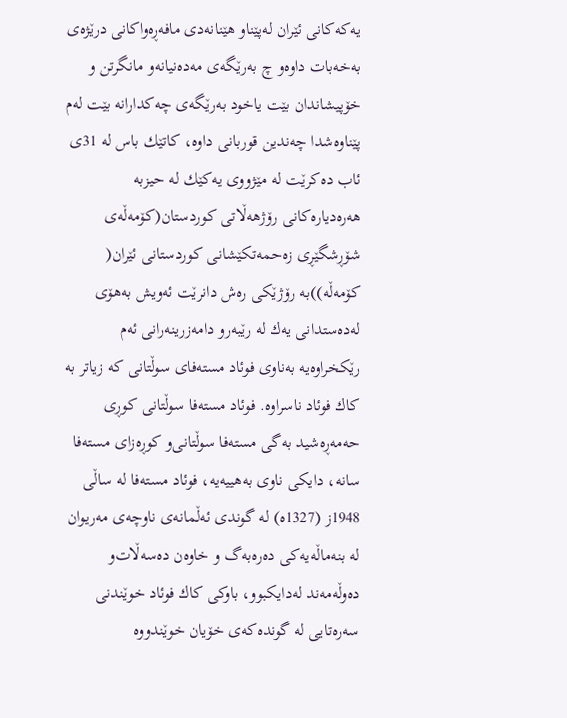یه‌كه‌كانی‌ ئێران له‌پێناو هێنانه‌دی مافه‌ڕه‌واكانی‌ درێژه‌ی به‌خه‌بات داوه‌و چ به‌رێگه‌ی‌ مه‌ده‌نیانه‌و مانگرتن و خۆپیشاندان بێت یاخود به‌رێگه‌ی‌ چه‌كدارانه‌ بێت له‌م پێناوه‌شدا چه‌ندین قوربانی‌ داوه‌، كاتێك باس له‌ 31ی‌ ئاب ده‌كرێت له‌ مێژووی‌ یه‌كێك له‌ حیزبه‌ هه‌ره‌دیاره‌كانی‌ رۆژهه‌ڵاتی‌ كوردستان(كۆمه‌ڵه‌ی‌ شۆڕشگێڕی زه‌حمه‌تكێشانی‌ كوردستانی‌ ئێران( كۆمه‌ڵه‌))به‌ رۆژێكی‌ ره‌ش دانرێت ئه‌ویش به‌هۆی له‌ده‌ستدانی‌ یه‌ك له‌ رێبه‌رو دامه‌زرینه‌رانی‌ ئه‌م رێكخراوه‌یه‌ به‌ناوی‌ فوئاد مسته‌فای‌ سوڵتانی‌ كه‌ زیاتر به‌ كاك فوئاد ناسراوه‌. فوئاد مسته‌فا سوڵتانی‌ كوڕی حه‌مه‌ڕه‌شید به‌گی مسته‌فا سوڵتانی‌‌و كوڕه‌زای‌ مسته‌فا سانه‌، دایكی‌ ناوی به‌هییه‌یه‌، فوئاد مسته‌فا له‌ ساڵی 1948ز (1327ه) له‌ گوندی‌ ئه‌ڵمانه‌ی‌ ناوچه‌ی‌ مه‌ریوان له‌ بنه‌ماڵه‌یه‌كی‌ ده‌ره‌به‌گ ‌و خاوه‌ن ده‌سه‌ڵات‌و ده‌وڵه‌مه‌ند له‌دایكبوو، باوكی‌ كاك فوئاد خوێندنی‌ سه‌ره‌تایی له‌ گونده‌كه‌ی‌ خۆیان خوێندووه‌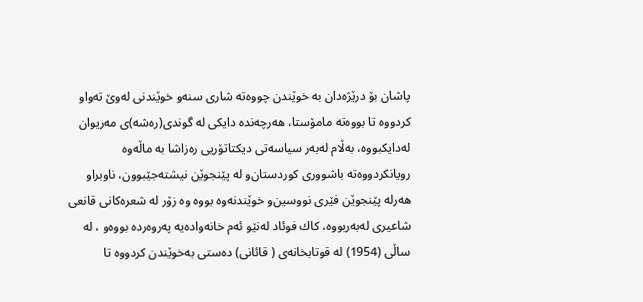پاشان بۆ درێژه‌دان به‌ خوێندن چووه‌ته‌ شاری‌ سنه‌و خوێندنی‌ له‌وێ ته‌واو كردووه‌ تا بووه‌ته‌ مامۆستا، هه‌رچه‌نده‌ دایكی‌ له‌ گوندی(ره‌شه‌)ی‌ مه‌ریوان له‌دایكبووه‌، به‌ڵام له‌به‌ر سیاسه‌تی‌ دیكتاتۆریی ره‌زاشا به‌ ماڵه‌وه‌ رویانكردووه‌ته‌ باشووری كوردستان‌و له‌ پێنجوێن نیشته‌جێبوون، ناوبراو هه‌رله‌ پێنجوێن فێری‌ نووسین‌و خوێندنه‌وه‌ بووه‌ وه‌ زۆر له‌ شعره‌كانی‌ قانعی شاعیری له‌به‌ربووه‌، كاك فوئاد له‌نێو ئه‌م خانه‌واده‌یه‌ په‌روه‌رده‌ بووه‌‌و ، له‌ ساڵی‌ (1954) له‌ قوتابخانه‌ی‌ ( قائانی‌) ده‌ستی به‌خوێندن كردووه‌ تا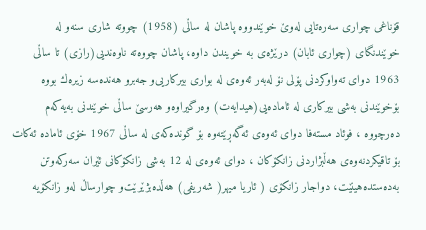قۆناغی‌ چواری‌ سه‌ره‌تایی له‌وێ خوێندووه‌ پاشان له‌ ساڵی‌ (1958) چووته‌ شاری‌ سنه‌و له‌ خوێندنگای‌ (چواری‌ ئابان) درێژه‌ی‌ به‌ خویندن داوه‌، پاشان چووه‌ته‌ ناوه‌ندیی(رازی) تا ساڵی‌ 1963 دوای‌ ته‌واوكردنی‌ پۆلی‌ نۆ له‌به‌ر ئه‌وه‌ی‌ له‌ بواری‌ بیركاریی‌و جه‌برو هه‌نده‌سه‌ زیره‌ك بووه‌ بۆخوێندنی‌ به‌شی بیركاری له‌ ئاماده‌یی(هیدایه‌ت) وه‌رگیراوه‌‌و هه‌رسێ ساڵی خوێندنی‌ به‌یه‌كه‌م ده‌رچووه‌ ، فوئاد مسته‌فا دوای‌ ئه‌وه‌ی‌ ئه‌گه‌ڕێته‌وه‌ بۆ گونده‌كه‌ی‌ له‌ ساڵی 1967 خۆی ئاماده‌ ئه‌كات بۆ تاقیكردنه‌وه‌ی‌ هه‌ڵبژاردنی‌ زانكۆكان ، دوای‌ ئه‌وه‌ی‌ له‌ 12 به‌شی زانكۆكانی‌ ئێران سه‌ركه‌وتن به‌ده‌ستده‌هینێت، دواجار زانكۆی ( ئاریا میهر( شه‌ریفی‌) هه‌ڵده‌بژێرێت‌و چوارساڵ له‌و زانكۆیه‌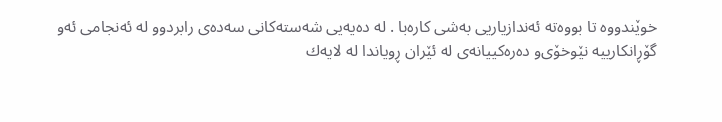خوێندووه‌ تا بووه‌ته‌ ئه‌ندازیاریی به‌شی كاره‌با . له‌ ده‌یه‌یی شه‌سته‌كانی‌ سه‌ده‌ی رابردوو له‌ ئه‌نجامی‌ ئه‌و گۆڕانكارییه‌ نێوخۆی‌و ده‌ره‌كییانه‌ی‌ له‌ ئێران ڕویاندا له‌ لایه‌ك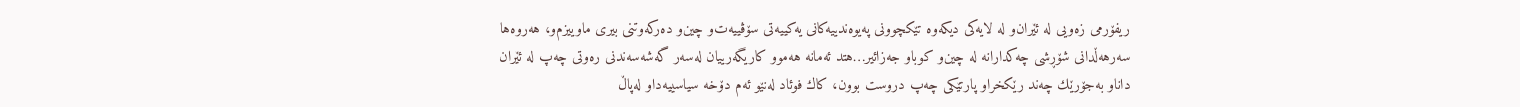ریفۆرمی زه‌ویی له‌ ئێران‌و له‌ لایه‌كی دیكه‌وه‌ تێكچوونی‌ په‌یوه‌ندییه‌كانی یه‌كییه‌تی سۆڤییه‌ت‌و چین‌و ده‌ركه‌وتنی بیری ماوییزم‌و، هه‌روه‌ها سه‌رهه‌ڵدانی شۆڕشی چه‌كدارانه‌ له‌ چین‌و كوبا‌و جه‌زائیر…هتد ئه‌مانه‌ هه‌موو كاریگه‌رییان له‌سه‌ر گه‌شه‌سه‌ندنی‌ ره‌وتی‌ چه‌پ له‌ ئێران داناو به‌جۆرێك چه‌ند رێكخراو پارتێكی چه‌پ دروست بوون، كاك فوئاد له‌نێو ئه‌م دۆخه‌ سیاسییه‌داو له‌پاڵ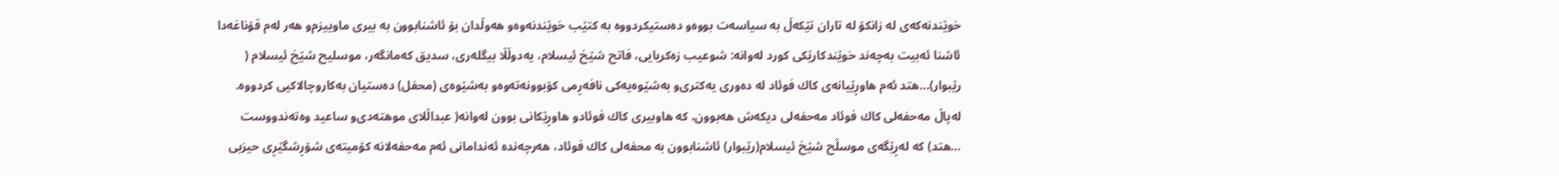خوێندنه‌كه‌ی‌ له‌ زانكۆ له‌ تاران تێكه‌ڵ به‌ سیاسه‌ت بووه‌‌و ده‌ستیكردووه‌ به‌ كتێب خوێندنه‌وه‌و هه‌وڵدان بۆ ئاشنابوون به‌ بیری ماوییزم‌و هه‌ر له‌م قۆناغه‌دا ئاشنا ئه‌بیت به‌چه‌ند خوێندكارێكی كورد له‌وانه‌: شوعیب زه‌كریایی، فاتح شێخ ئیسلام، یه‌دوڵڵا بیگله‌ری، سدیق كه‌مانگه‌ر، موسلیح شێخ ئیسلام ( رێبوار)…هتد ئه‌م هاوڕێیانه‌ی‌ كاك فوئاد له‌ ده‌وری‌ یه‌كتری‌و به‌شێوه‌یه‌كی‌ نافه‌ڕمی‌ كۆبوونه‌ته‌وه‌و به‌شێوه‌ی‌ (محفل) ده‌ستیان به‌كاروچالاكیی كردووه‌. له‌پاڵ مه‌حفه‌لی‌ كاك فوئاد مه‌حفه‌لی‌ دیكه‌ش هه‌بوون، كه‌ هاوبیری كاك فوئاد‌و هاوڕێكانی‌ بوون له‌وانه‌( عبداڵلای‌ موهته‌دی‌و ساعید وه‌ته‌ندووست …هتد) كه‌ له‌ڕێگه‌ی‌ موسڵح شێخ ئیسلام(رێبوار) ئاشنابوون به‌ محفه‌لی‌ كاك فوئاد، هه‌رچه‌نده‌ ئه‌ندامانی‌ ئه‌م مه‌حفه‌لانه‌ كۆمیته‌ی‌ شۆڕشگێڕی‌ حیزبی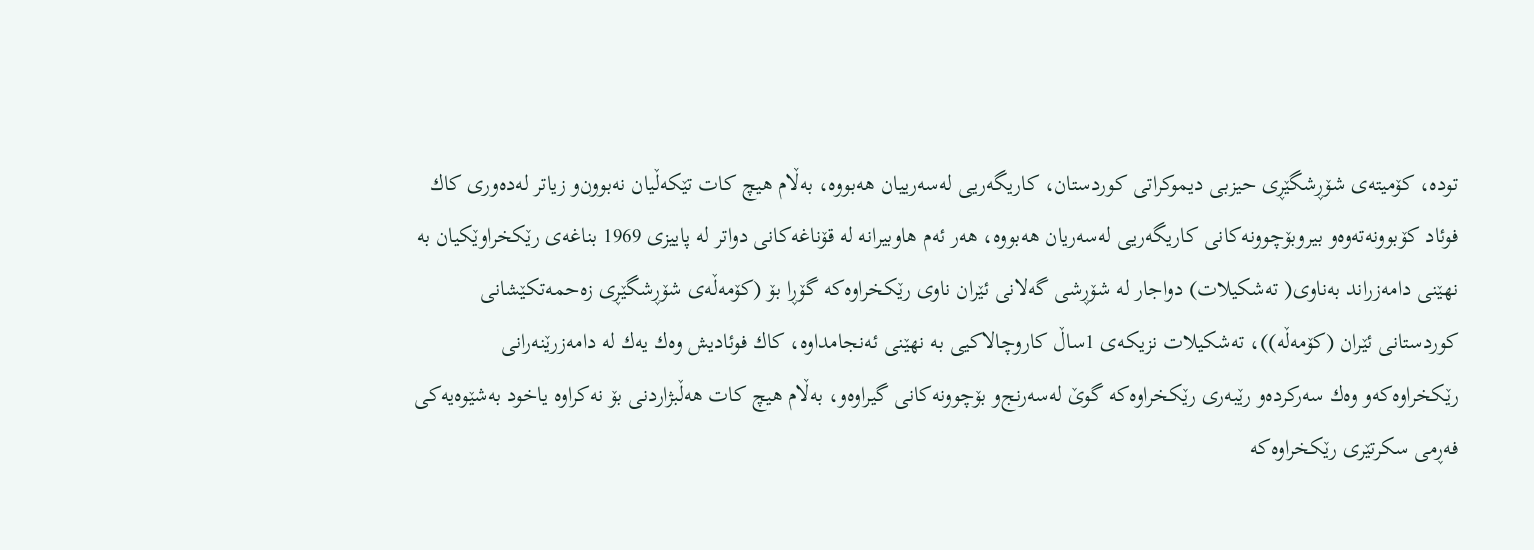توده‌، كۆمیته‌ی‌ شۆڕشگێڕی حیزبی دیموكراتی‌ كوردستان، كاریگه‌ریی له‌سه‌رییان هه‌بووه‌، به‌ڵام هیچ كات تێكه‌ڵیان نه‌بوون‌و زیاتر له‌ده‌وری‌ كاك فوئاد كۆبوونه‌ته‌وه‌و بیروبۆچوونه‌كانی‌ كاریگه‌ریی له‌سه‌ریان هه‌بووه‌، هه‌ر ئه‌م هاوبیرانه‌ له‌ قۆناغه‌كانی‌ دواتر له‌ پاییزی 1969 بناغه‌ی‌ رێكخراوێكیان به‌ نهێنی‌ دامه‌زراند به‌ناوی‌( ته‌شكیلات) دواجار له‌ شۆڕشی گه‌لانی‌ ئێران ناوی‌ رێكخراوه‌كه‌ گۆڕا بۆ (كۆمه‌ڵه‌ی‌ شۆڕشگێڕی زه‌حمه‌تكێشانی‌ كوردستانی‌ ئێران (كۆمه‌ڵه‌))، ته‌شكیلات نزیكه‌ی‌ 1ساڵ كاروچالاكیی به‌ نهێنی‌ ئه‌نجامداوه‌، كاك فوئادیش وه‌ك یه‌ك له‌ دامه‌زرێنه‌رانی‌ رێكخراوه‌كه‌و وه‌ك سه‌ركرده‌و رێبه‌ری‌ رێكخراوه‌كه‌ گوێ له‌سه‌رنج‌و بۆچوونه‌كانی‌ گیراوه‌و، به‌ڵام هیچ كات هه‌ڵبژاردنی‌ بۆ نه‌كراوه‌ یاخود به‌شێوه‌یه‌كی‌ فه‌ڕمی سكرتێری رێكخراوه‌كه‌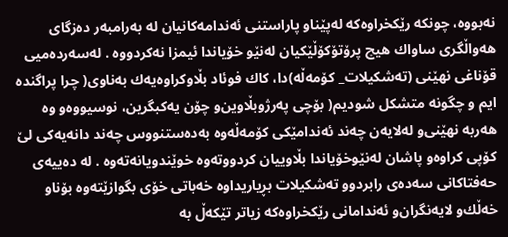نه‌بووه‌، چونكه‌ رێكخراوه‌كه‌ له‌پێناو پاراستنی‌ ئه‌ندامه‌كانیان له‌ به‌رامبه‌ر ده‌زگای‌ هه‌واڵگری‌ ساواك هیچ پرۆتۆكۆڵێكیان له‌نێو خۆیاندا ئیمزا نه‌كردووه‌ . له‌سه‌رده‌میی قۆناغی نهێنی‌ (ته‌شكیلات_ كۆمه‌ڵه‌)دا، كاك فوئاد بڵاوكراوه‌یه‌ك به‌ناوی( چرا پراگنده‌ ایم ‌و چگونه‌ متشكل شودیم( بۆچی په‌رژوبڵاوین‌و چۆن یه‌كبگرین، نوسیووه‌‌و وه‌ هه‌ربه‌ نهێنی‌‌و له‌لایه‌ن چه‌ند ئه‌ندامێكی كۆمه‌ڵه‌وه‌ به‌ده‌ستنووس چه‌ند دانه‌یه‌كی‌ لێ كۆپی كراوه‌‌و پاشان له‌نێوخۆیاندا بڵاوییان كردووته‌وه‌ خوێندویانه‌ته‌وه‌ . له‌ ده‌ییه‌ی‌ حه‌فتاكانی‌ سه‌ده‌ی رابردوو ته‌شكیلات بڕیاریداوه‌ خه‌باتی‌ خۆی بگوازێته‌وه‌ بۆناو خه‌ڵك‌و لایه‌نگران‌و ئه‌ندامانی‌ رێكخراوه‌كه‌ زیاتر تێكه‌ڵ به‌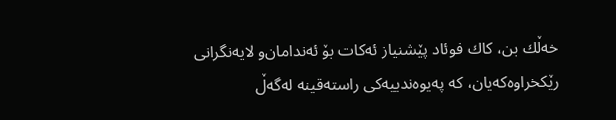خه‌ڵك بن، كاك فوئاد پێشنیاز ئه‌كات بۆ ئه‌ندامان‌و لایه‌نگرانی رێكخراوه‌كه‌یان، كه‌ په‌یوه‌ندییه‌كی‌ راسته‌قینه‌ له‌گه‌ڵ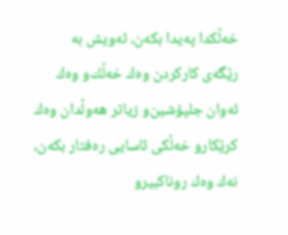خه‌ڵكدا په‌یدا بكه‌ن، ئه‌ویش به‌ رێگه‌ی‌ كاركردن وه‌ك خه‌ڵك‌و وه‌ك ئه‌وان جلپۆشین‌و زیاتر هه‌وڵدان وه‌ك كرێكار‌و خه‌ڵكی‌ ئاسایی ره‌فتار بكه‌ن، نه‌ك وه‌ك روناكبیر‌و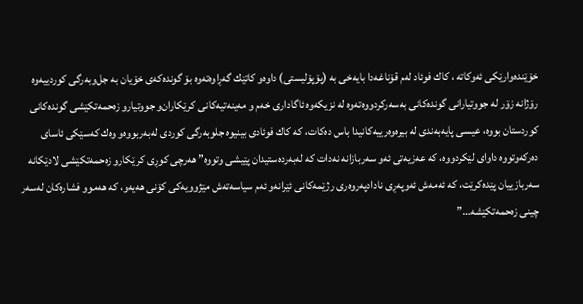خۆێنده‌وارێكی ئه‌وكاته‌ ، كاك فوئاد له‌م قۆناغه‌دا بایه‌خی‌ به‌ (پۆپۆلیستی‌) داوه‌‌و كاتێك گه‌ڕاوه‌ته‌وه‌ بۆ گونده‌كه‌ی‌ خۆیان به‌ جل‌وبه‌رگی كوردییه‌وه‌ رۆژانه‌ زۆر له‌ جووتیارانی گونده‌كانی به‌سه‌ركردووه‌ته‌وه‌ له‌ نزیكه‌وه‌ ئاگاداری خه‌م و مه‌ینه‌تیه‌كانی كرێكاران‌و جووتیارو زه‌حمه‌تكێشی گونده‌كانی‌ كوردستان بووه‌، عیسی پایه‌به‌ندی له‌ بیره‌وه‌رییه‌كانیدا باس ده‌كات، كه‌ كاك فوئادی‌ بینیوه‌ جلوبه‌رگی كوردی له‌به‌ربووه‌و وه‌ك كه‌سێكی ئاسای ده‌ركه‌وتووه‌ داوای‌ لێكردووه‌، كه‌ عه‌زیه‌تی‌ ئه‌و سه‌ربازانه‌ نه‌دات كه‌ له‌به‌رده‌ستیدان پێیشی وتووه‌” هه‌رچی كوڕی كرێكار‌و زه‌حمه‌تكێشی لادێكانه‌ سه‌ربازییان پێده‌كرێت، كه‌ ئه‌مه‌ش ئه‌وپه‌ڕی نادادپه‌روه‌ری‌ رژێمه‌كانی‌ ئێرانه‌‌و ئه‌م سیاسه‌ته‌ش مێژوویه‌كی كۆنی هه‌یه‌‌و، كه‌ هه‌موو فشاره‌كان له‌سه‌ر چینی زه‌حمه‌تكێشه‌…”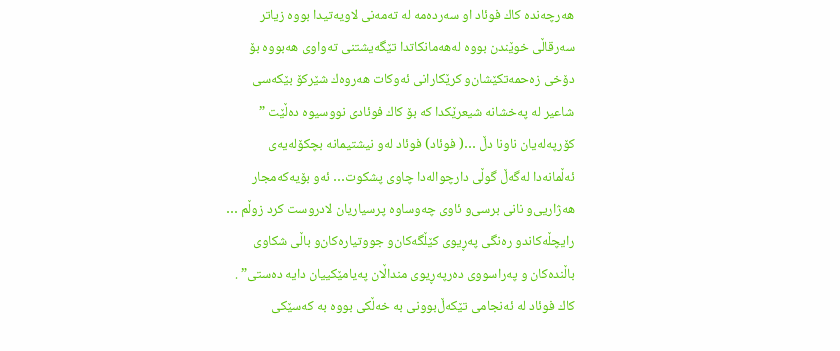هه‌رچه‌نده‌ كاك فوئاد او سه‌رده‌مه‌ له‌ ته‌مه‌نی لاویه‌تیدا بووه‌ زیاتر سه‌رقاڵی خوێندن بووه‌ له‌هه‌مانكاتدا تێگه‌یشتنی‌ ته‌واوی هه‌بووه‌ بۆ دۆخی زه‌حمه‌تكێشان‌و كرێكارانی‌ ئه‌وكات هه‌روه‌ك شێركۆ بێكه‌سی شاعیر له‌ په‌خشانه‌ شیعرێكدا كه‌ بۆ كاك فوئادی نووسیوه‌ ده‌ڵێت ” كۆرپه‌له‌یان ناونا دڵ …( فوئاد) فوئاد له‌و نیشتیمانه‌ بچكۆله‌یه‌ی‌ ئه‌ڵمانه‌دا له‌گه‌ڵ گوڵی دارچواله‌دا چاوی پشكوت… ئه‌و بۆیه‌كه‌مجار هه‌ژاریی‌و نانی‌ برسی‌و ئاوی‌ چه‌وساوه‌ پرسیاریان لادروست كرد زوڵم … رایچڵه‌كاند‌و ره‌نگی په‌ڕیوی‌ كێڵگه‌كان‌و جووتیاره‌كان‌و باڵی شكاوی‌ باڵنده‌كان ‌و په‌راسووی‌ ده‌رپه‌ڕیوی‌ منداڵان په‌یامێكییان دایه‌ ده‌ستی‌” . كاك فوئاد له‌ ئه‌نجامی‌ تێكه‌ڵ‌بوونی‌ به‌ خه‌ڵكی‌ بووه‌ به‌ كه‌سێكی‌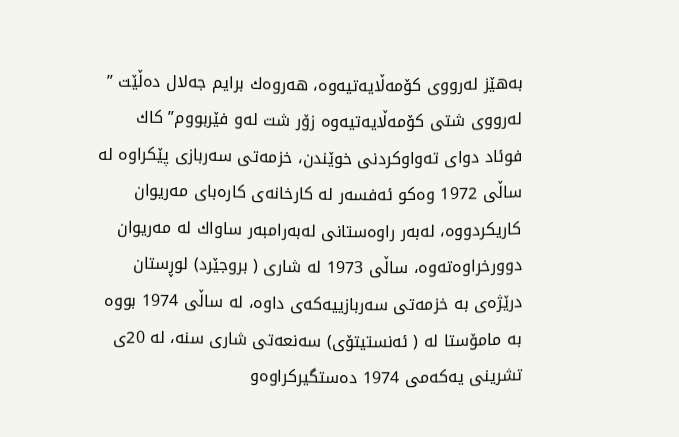به‌هێز له‌رووی‌ كۆمه‌ڵایه‌تیه‌وه‌، هه‌روه‌ك برایم جه‌لال ده‌ڵێت ” له‌رووی‌ شتی‌ كۆمه‌ڵایه‌تیه‌وه‌ زۆر شت له‌و فێربووم” كاك فوئاد دوای‌ ته‌واوكردنی‌ خوێندن، خزمه‌تی‌ سه‌ربازی‌ پێكراوه‌ له‌ ساڵی 1972 وه‌كو ئه‌فسه‌ر له‌ كارخانه‌ی‌ كاره‌بای‌ مه‌ریوان كاریكردووه‌، له‌به‌ر راوه‌ستانی‌ له‌به‌رامبه‌ر ساواك له‌ مه‌ریوان دوورخراوه‌ته‌وه‌، ساڵی‌ 1973 له‌ شاری ( بروجێرد) لوڕستان درێژه‌ی‌ به‌ خزمه‌تی‌ سه‌ربازییه‌كه‌ی‌ داوه‌، له‌ ساڵی 1974 بووه‌ به‌ مامۆستا له‌ ( ئه‌نستیتۆی) سه‌نعه‌تی‌ شاری‌ سنه‌، له‌ 20ی‌ تشرینی‌ یه‌كه‌می‌ 1974 ده‌ستگیركراوه‌و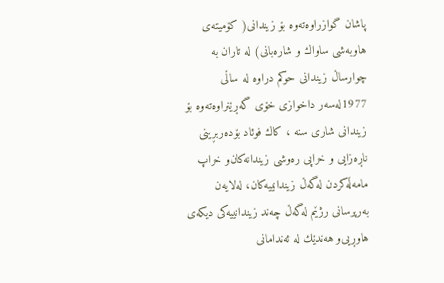پاشان گوازراوه‌ته‌وه‌ بۆ زیندانی‌( كۆمیته‌ی‌ هاوبه‌شی ساواك و شاره‌بانی‌) له‌ تاران به‌ چوارساڵ زیندانی‌ حوكم دراوه‌ له‌ ساڵی 1977له‌سه‌ر داخوازی خۆی گه‌ڕێنراوه‌ته‌وه‌ بۆ زیندانی‌ شاری‌ سنه‌ ، كاك فوئاد بۆده‌ربڕینی‌ ناڕه‌زایی و خراپی ره‌وشی زیندانه‌كان‌و خراپ مامه‌ڵه‌كردن له‌گه‌ڵ زیندانییه‌كان، له‌لایه‌ن به‌رپرسانی‌ رژێم له‌گه‌ڵ چه‌ند زیندانییه‌كی‌ دیكه‌ی‌ هاوڕیی‌و هه‌ندێك له‌ ئه‌ندامانی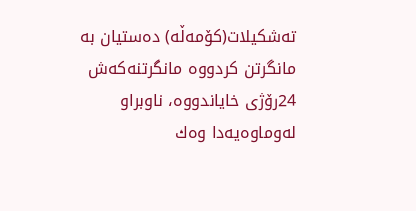ته‌شكیلات(كۆمه‌ڵه‌) ده‌ستیان به‌ مانگرتن كردووه‌ مانگرتنه‌كه‌ش 24رۆژی خایاندووه‌، ناوبراو له‌وماوه‌یه‌دا وه‌ك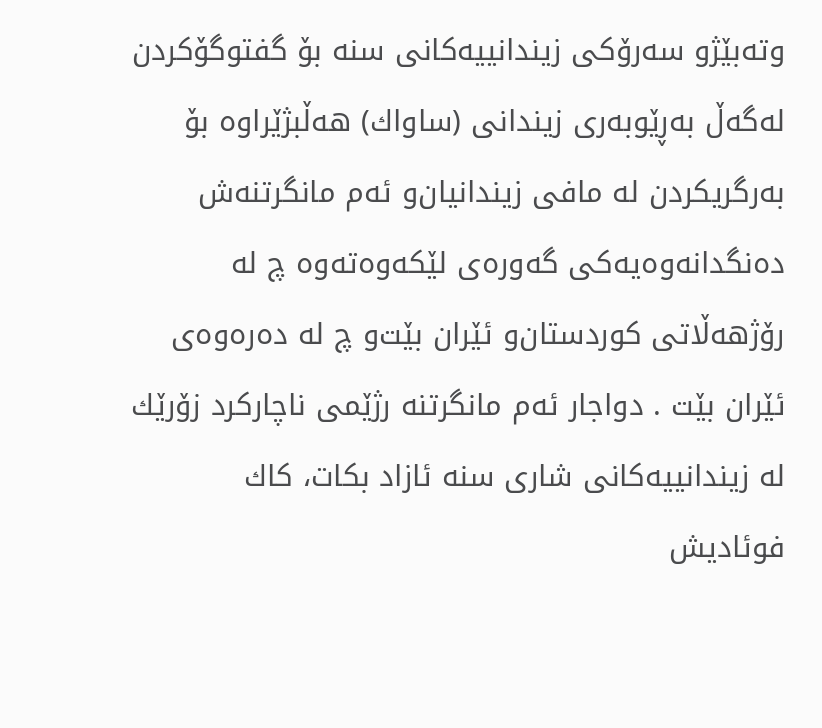وته‌بێژو سه‌رۆكی‌ زیندانییه‌كانی‌ سنه‌ بۆ گفتوگۆكردن له‌گه‌ڵ به‌ڕێوبه‌ری‌ زیندانی (ساواك) هه‌ڵبژێراوه‌ بۆ به‌رگریكردن له‌ مافی‌ زیندانیان‌و ئه‌م مانگرتنه‌ش ده‌نگدانه‌وه‌یه‌كی‌ گه‌وره‌ی‌ لێكه‌وه‌ته‌وه‌ چ له‌ رۆژهه‌ڵاتی‌ كوردستان‌و ئێران بێت‌و چ له‌ ده‌ره‌وه‌ی‌ ئێران بێت . دواجار ئه‌م مانگرتنه‌ رژێمی‌ ناچاركرد زۆرێك له‌ زیندانییه‌كانی‌ شاری سنه‌ ئازاد بكات، كاك فوئادیش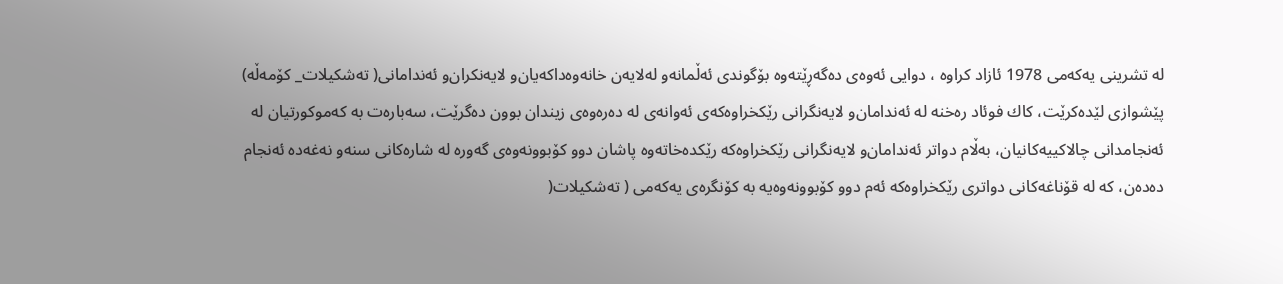له‌ تشرینی‌ یه‌كه‌می 1978 ئازاد كراوه‌ ، دوایی ئه‌وه‌ی‌ ده‌گه‌ڕێته‌وه‌ بۆگوندی‌ ئه‌ڵمانه‌و له‌لایه‌ن خانه‌وه‌داكه‌یان‌و لایه‌نكران‌و ئه‌ندامانی( ته‌شكیلات_ كۆمه‌ڵه‌) پێشوازی لێده‌كرێت، كاك فوئاد ره‌خنه‌ له‌ ئه‌ندامان‌و لایه‌نگرانی رێكخراوه‌كه‌ی‌ ئه‌وانه‌ی‌ له‌ ده‌ره‌وه‌ی‌ زیندان بوون ده‌گرێت، سه‌باره‌ت به‌ كه‌موكورتیان له‌ ئه‌نجامدانی چالاكییه‌كانیان، به‌ڵام دواتر ئه‌ندامان‌و لایه‌نگرانی رێكخراوه‌كه‌ رێكده‌خاته‌وه‌ پاشان دوو كۆبوونه‌وه‌ی‌ گه‌وره‌ له‌ شاره‌كانی‌ سنه‌و نه‌غه‌ده‌ ئه‌نجام ده‌ده‌ن، كه‌ له‌ قۆناغه‌كانی‌ دواتری رێكخراوه‌كه‌ ئه‌م دوو كۆبوونه‌وه‌یه‌ به‌ كۆنگره‌ی‌ یه‌كه‌می ( ته‌شكیلات(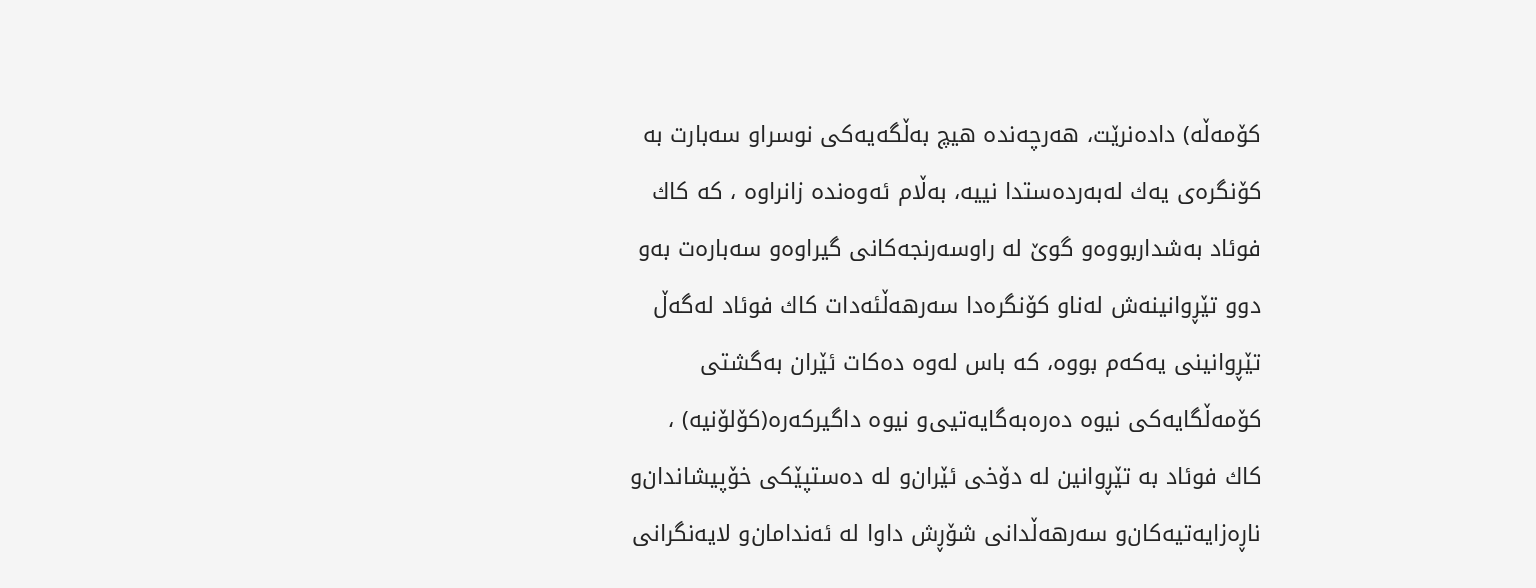كۆمه‌ڵه‌) داده‌نرێت، هه‌رچه‌نده‌ هیچ به‌ڵگه‌یه‌كی نوسراو سه‌بارت به‌ كۆنگره‌ی‌ یه‌ك له‌به‌رده‌ستدا نییه‌، به‌ڵام ئه‌وه‌نده‌ زانراوه‌ ، كه‌ كاك فوئاد به‌شداربووه‌و گوێ له‌ راوسه‌رنجه‌كانی‌ گیراوه‌‌و سه‌باره‌ت به‌و دوو تێڕوانینه‌ش له‌ناو كۆنگره‌دا سه‌رهه‌ڵئه‌دات كاك فوئاد له‌گه‌ڵ تێڕوانینی یه‌كه‌م بووه‌، كه‌ باس له‌وه‌ ده‌كات ئێران به‌گشتی‌ كۆمه‌ڵگایه‌كی نیوه‌ ده‌ره‌به‌گایه‌تیی‌و نیوه‌ داگیركه‌ره‌(كۆلۆنیه‌) ، كاك فوئاد به‌ تێڕوانین له‌ دۆخی ئێران‌و له‌ ده‌ستپێكی‌ خۆپیشاندان‌و ناڕه‌زایه‌تیه‌كان‌و سه‌رهه‌ڵدانی شۆڕش داوا له‌ ئه‌ندامان‌و لایه‌نگرانی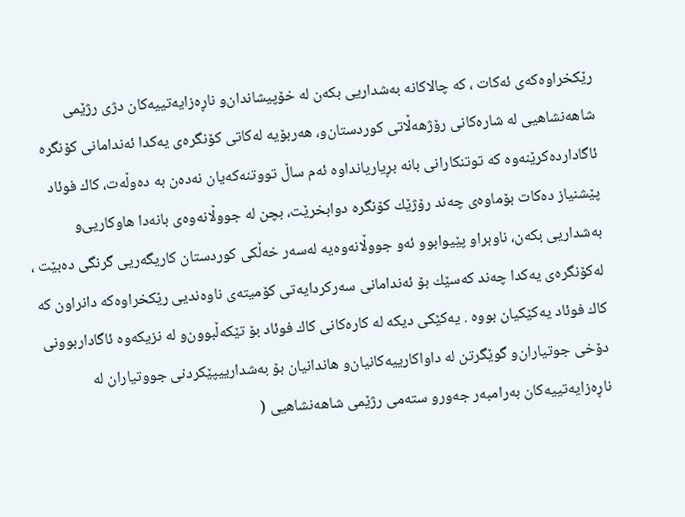رێكخراوه‌كه‌ی‌ ئه‌كات ، كه‌ چالاكانه‌ به‌شداریی بكه‌ن له‌ خۆپیشاندان‌و ناڕه‌زایه‌تییه‌كان دژی رژێمی شاهه‌نشاهیی له‌ شاره‌كانی‌ رۆژهه‌ڵاتی‌ كوردستان‌و، هه‌ربۆیه‌ له‌كاتی‌ كۆنگره‌ی‌ یه‌كدا ئه‌ندامانی‌ كۆنگره‌ ئاگادارده‌كرێنه‌وه‌ كه‌ توتنكارانی‌ بانه‌ بڕیاریانداوه‌ ئه‌م ساڵ تووتنه‌كه‌یان نه‌ده‌ن به‌ ده‌وڵه‌ت، كاك فوئاد پێشنیاز ده‌كات بۆماوه‌ی‌ چه‌ند رۆژێك كۆنگره‌ دوابخرێت، بچن له‌ جووڵانه‌وه‌ی‌ بانه‌دا هاوكاریی‌و به‌شداریی بكه‌ن، ناوبراو پێیوابوو ئه‌و جووڵانه‌وه‌یه‌ له‌سه‌ر خه‌ڵكی كوردستان كاریگه‌ریی گرنگی‌ ده‌بێت ، له‌كۆنگره‌ی‌ یه‌كدا چه‌ند كه‌سێك بۆ ئه‌ندامانی سه‌ركردایه‌تی‌ كۆمیته‌ی‌ ناوه‌ندیی رێكخراوه‌كه‌ دانراون كه‌ كاك فوئاد یه‌كێكیان بووه‌ . یه‌كێكی دیكه‌ له‌ كاره‌كانی كاك فوئاد بۆ تێكه‌ڵبوون‌و له‌ نزیكه‌وه‌ ئاگاداربوونی‌ دۆخی جوتیاران‌و گوێگرتن له‌ داواكارییه‌كانیان‌و هاندانیان بۆ به‌شدارییپێكردنی‌ جووتیاران له‌ ناڕه‌زایه‌تییه‌كان به‌رامبه‌ر جه‌ورو سته‌می‌ رژێمی شاهه‌نشاهیی (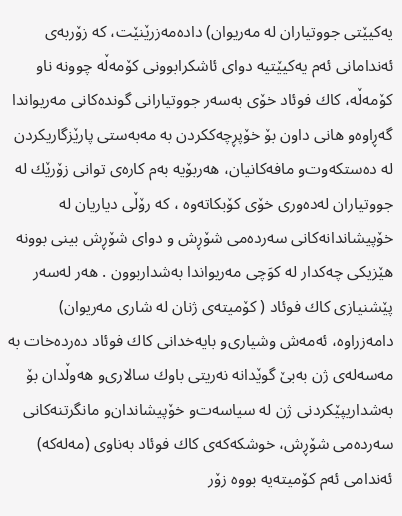یه‌كیێتی‌ جووتیاران له‌ مه‌ریوان) داده‌مه‌زرێنێت، كه‌ زۆربه‌ی‌ ئه‌ندامانی‌ ئه‌م یه‌كیێتیه‌ دوای‌ ئاشكرابوونی‌ كۆمه‌ڵه‌ چوونه‌ ناو كۆمه‌ڵه‌، كاك فوئاد خۆی به‌سه‌ر جووتیارانی گونده‌كانی‌ مه‌ریواندا گه‌ڕاوه‌‌و هانی‌ داون بۆ خۆپڕچه‌ككردن به‌ مه‌به‌ستی‌ پارێزگاریكردن له‌ ده‌ستكه‌وت‌و مافه‌كانیان، هه‌ربۆیه‌ به‌م كاره‌ی‌ توانی زۆرێك له‌ جووتیاران له‌ده‌وری‌ خۆی كۆبكاته‌وه‌ ، كه‌ رۆڵی دیاریان له‌ خۆپیشاندانه‌كانی‌ سه‌رده‌می‌ شۆڕش و دوای‌ شۆڕش بینی‌ بوونه‌ هێزیكی‌ چه‌كدار له‌ كوَچی مه‌ریواندا به‌شداربوون . هه‌ر له‌سه‌ر پێشنیازی كاك فوئاد ( كۆمیته‌ی‌ ژنان له‌ شاری مه‌ریوان) دامه‌زراوه‌، ئه‌مه‌ش وشیاری‌و بایه‌خدانی‌ كاك فوئاد ده‌رده‌خات به‌ مه‌سه‌له‌ی‌ ژن به‌بێ گوێدانه‌ نه‌ریتی‌ باوك سالاری‌و هه‌وڵدان بۆ به‌شداریپێكردنی‌ ژن له‌ سیاسه‌ت‌و خۆپیشاندان‌و مانگرتنه‌كانی‌ سه‌رده‌می‌ شۆڕش، خوشكه‌كه‌ی‌ كاك فوئاد به‌ناوی‌ (مه‌له‌كه‌) ئه‌ندامی‌ ئه‌م كۆمیته‌یه‌ بووه‌ زۆر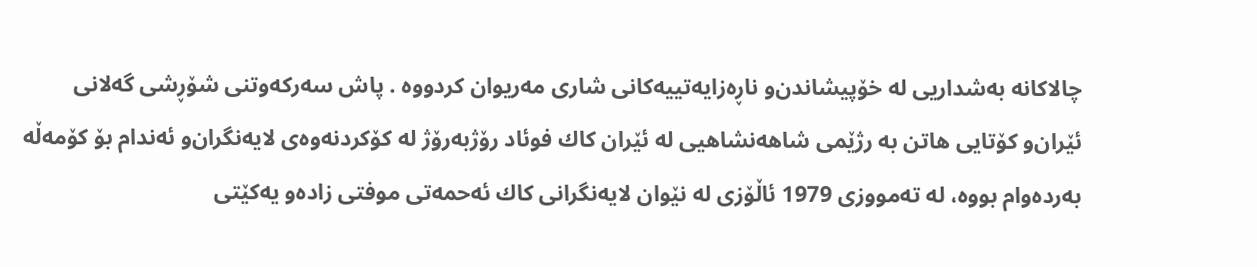چالاكانه‌ به‌شداریی له‌ خۆپیشاندن‌و ناڕه‌زایه‌تییه‌كانی‌ شاری مه‌ریوان كردووه‌ . پاش سه‌ركه‌وتنی‌ شۆڕشی گه‌لانی‌ ئێران‌و كۆتایی هاتن به‌ رژێمی شاهه‌نشاهیی له‌ ئێران كاك فوئاد رۆژبه‌رۆژ له‌ كۆكردنه‌وه‌ی‌ لایه‌نگران‌و ئه‌ندام بۆ كۆمه‌ڵه‌ به‌رده‌وام بووه‌، له‌ ته‌مووزی‌ 1979 ئاڵۆزی له‌ نێوان لایه‌نگرانی كاك ئه‌حمه‌تی‌ موفتی‌ زاده‌و یه‌كێتی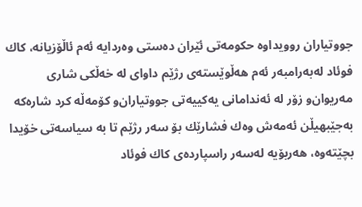جووتیاران روویداوه‌ حكومه‌تی‌ ئێران ده‌ستی وه‌ردایه‌ ئه‌م ئاڵۆزیانه‌، كاك فوئاد له‌به‌رامبه‌ر ئه‌م هه‌ڵوێسته‌ی‌ رژێم داوای‌ له‌ خه‌ڵكی شاری مه‌ریوان‌و زۆر له‌ ئه‌ندامانی یه‌كییه‌تی‌ جووتیاران‌و كۆمه‌ڵه‌ كرد شاره‌كه‌ به‌جێبهیڵن ئه‌مه‌ش وه‌ك فشارێك بۆ سه‌ر رژێم تا به‌ سیاسه‌تی‌ خۆیدا بچێته‌وه‌، هه‌ربۆیه‌ له‌سه‌ر راسپارده‌ی‌ كاك فوئاد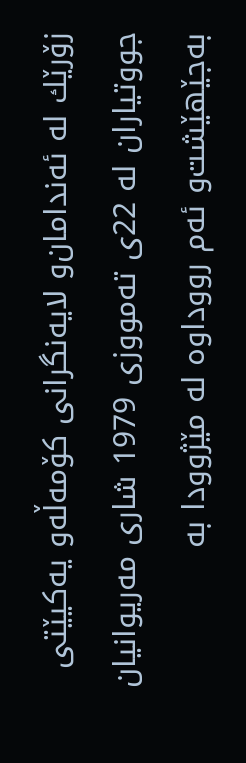زۆرێك له‌ ئه‌ندامان‌و لایه‌نگرانی كۆمه‌ڵه‌و یه‌كیێتی جووتیاران له‌ 22ی ته‌مووزی 1979 شاری مه‌ریوانیان به‌جێهێشت‌و ئه‌م رووداوه‌ له‌ مێژوودا به‌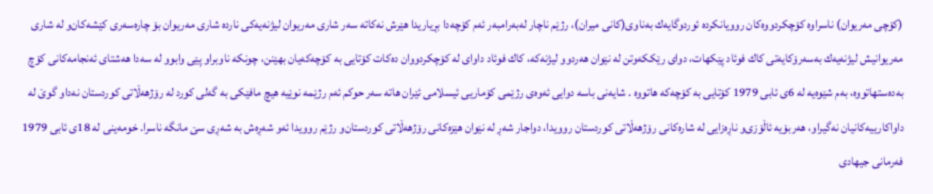(كۆچی مه‌ریوان) ناسراوه‌ كۆچكردووه‌كان روویانكرده‌ ئوردوگایه‌ك به‌ناوی(كانی میران)، رژێم ناچار له‌به‌رامبه‌ر ئه‌م كۆچه‌دا بڕیاریدا هێرش نه‌كاته‌ سه‌ر شاری مه‌ریوان لیژنه‌یه‌كی‌ نارده‌ شاری مه‌ریوان بۆ چاره‌سه‌ری‌ كێشه‌كان‌و له‌ شاری مه‌ریوانیش لیژنه‌یه‌ك به‌سه‌رۆكایه‌تی‌ كاك فوئاد پێكهات، دوای‌ رێككه‌وتن له‌ نێوان هه‌ردوو لیژنه‌كه‌، كاك فوئاد داوای‌ له‌ كۆچكردووان ده‌كات كۆتایی به‌ كۆچه‌كه‌یان بهێنن، چونكه‌ ناوبراو پێی وابوو له‌ سه‌دا هه‌شتای‌ ئه‌نجامه‌كانی‌ كۆچ به‌ده‌ستهاتووه‌، به‌م شێوه‌یه‌ له‌ 6ی‌ ئابی 1979 كۆتایی به‌ كۆچه‌كه‌ هاتووه‌ . شایه‌نی‌ باسه‌ دوایی ئه‌وه‌ی رژێمی كۆماریی ئیسلامی ئێران هاته‌ سه‌ر حوكم ئه‌م رژێمه‌ نوێیه‌ هیچ مافێكی‌ به‌ گه‌لی‌ كورد له‌ رۆژهه‌ڵاتی‌ كوردستان نه‌داو گوێ له‌ داواكارییه‌كانیان نه‌گیراو، هه‌ربۆیه‌ ئاڵۆزی‌و ناڕه‌زایی له‌ شاره‌كانی‌ رۆژهه‌ڵاتی‌ كوردستان روویدا، دواجار شه‌ڕ له‌ نێوان هێزه‌كانی‌ رۆژهه‌ڵاتی‌ كوردستان‌و رژێم روویدا ئه‌و شه‌ڕه‌ش به‌ شه‌ڕی سێ مانگه‌ ناسرا. خومه‌ینی‌ له‌ 18ی ئابی 1979 فه‌رمانی جیهادی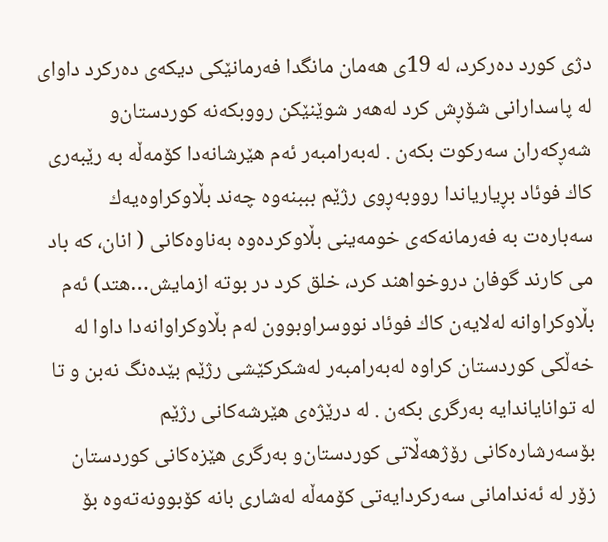دژی‌ كورد ده‌ركرد، له‌ 19ی هه‌مان مانگدا فه‌رمانێكی دیكه‌ی‌ ده‌ركرد داوای له‌ پاسدارانی شۆڕش كرد له‌هه‌ر شوێنێكن رووبكه‌نه‌ كوردستان‌و شه‌ڕكه‌ران سه‌ركوت بكه‌ن . له‌به‌رامبه‌ر ئه‌م هێرشانه‌دا كۆمه‌ڵه‌ به‌ رێبه‌ری كاك فوئاد بڕیاریاندا رووبه‌ڕوی رژێم بببنه‌وه‌ چه‌ند بڵاوكراوه‌یه‌ك سه‌باره‌ت به‌ فه‌رمانه‌كه‌ی‌ خومه‌ینی‌ بڵاوكرده‌وه‌ به‌ناوه‌كانی ( انان، كه‌ باد می‌ كارند گوفان دروخواهند كرد، خلق كرد در بوته‌ ازمایش…هتد) ئه‌م بڵاوكراوانه‌ له‌لایه‌ن كاك فوئاد نووسراوبوون له‌م بڵاوكراوانه‌دا داوا له‌ خه‌ڵكی كوردستان كراوه‌ له‌به‌رامبه‌ر له‌شكركێشی رژێم بێده‌نگ نه‌بن ‌و تا له‌ توانایاندایه‌ به‌رگری بكه‌ن . له‌ درێژه‌ی‌ هێرشه‌كانی رژێم بۆسه‌رشاره‌كانی رۆژهه‌ڵاتی‌ كوردستان‌و به‌رگری هێزه‌كانی كوردستان زۆر له‌ ئه‌ندامانی سه‌ركردایه‌تی‌ كۆمه‌ڵه‌ له‌شاری بانه‌ كۆبوونه‌ته‌وه‌ بۆ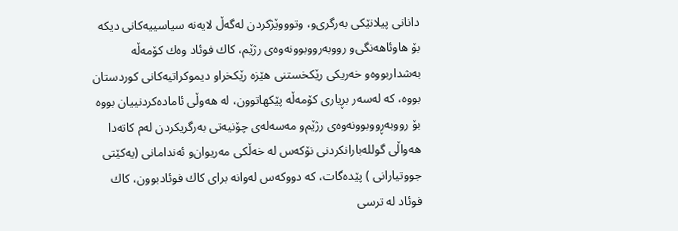دانانی پیلانێكی به‌رگری‌و، وتوووێژكردن له‌گه‌ڵ لایه‌نه‌ سیاسییه‌كانی دیكه‌ بۆ هاوئاهه‌نگی‌و رووبه‌رووبوونه‌وه‌ی‌ رژێم، كاك فوئاد وه‌ك كۆمه‌ڵه‌ به‌شداربووه‌و خه‌ریكی رێكخستنی‌ هێزه‌ رێكخراو دیموكراتیه‌كانی كوردستان بووه‌، كه‌ له‌سه‌ر بڕیاری كۆمه‌ڵه‌ پێكهاتوون، له‌ هه‌وڵی ئاماده‌كردنییان بووه‌ بۆ رووبه‌ڕووبوونه‌وه‌ی‌ رژێم‌و مه‌سه‌له‌ی‌ چۆنیه‌تی‌ به‌رگریكردن له‌م كاته‌دا هه‌واڵی گولله‌بارانكردنی‌ نۆكه‌س له‌ خه‌ڵكی مه‌ریوان‌و ئه‌ندامانی (یه‌كێتی جووتیارانی ) پێده‌گات، كه‌ دووكه‌س له‌وانه‌ برای كاك فوئادبوون، كاك فوئاد له‌ ترسی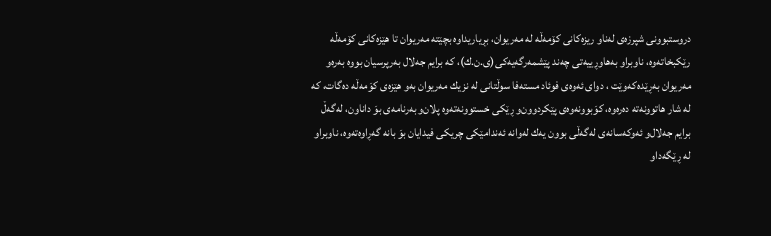دروستبوونی‌ شپرزه‌ی‌ له‌ناو ریزه‌كانی كۆمه‌ڵه‌ له‌ مه‌ریوان، بڕیاریداوه‌ بچێته‌ مه‌ریوان تا هێزه‌كانی كۆمه‌ڵه‌ رێكبخاته‌وه‌، ناوبراو به‌هاوڕییه‌تی چه‌ند پێشمه‌رگه‌یه‌كی(ی.ن.ك)، كه‌ برایم جه‌لال به‌رپرسیان بووه‌ به‌ره‌و مه‌ریوان به‌ڕێده‌كه‌وێت ، دوای ئه‌وه‌ی فوئاد مسته‌فا سوڵتانی له‌ نزیك مه‌ریوان به‌و هێزه‌ی كوَمه‌ڵه‌ ده‌گات، كه‌ له‌ شار هاتوونه‌ته‌ ده‌ره‌وه‌، كوَبوونه‌وه‌ی پێكردوون‌و ڕێكی خستوونه‌ته‌وه‌ پلان‌و به‌رنامه‌ی بوَ داناون، له‌گه‌ڵ برایم جه‌لال‌و ئه‌وكه‌سانه‌ی له‌گه‌ڵی بوون یه‌ك له‌وانه‌ ئه‌ندامێكی چریكی فیدایان بوَ بانه‌ گه‌ڕاوه‌ته‌وه‌، ناوبراو له‌ ڕێگه‌داو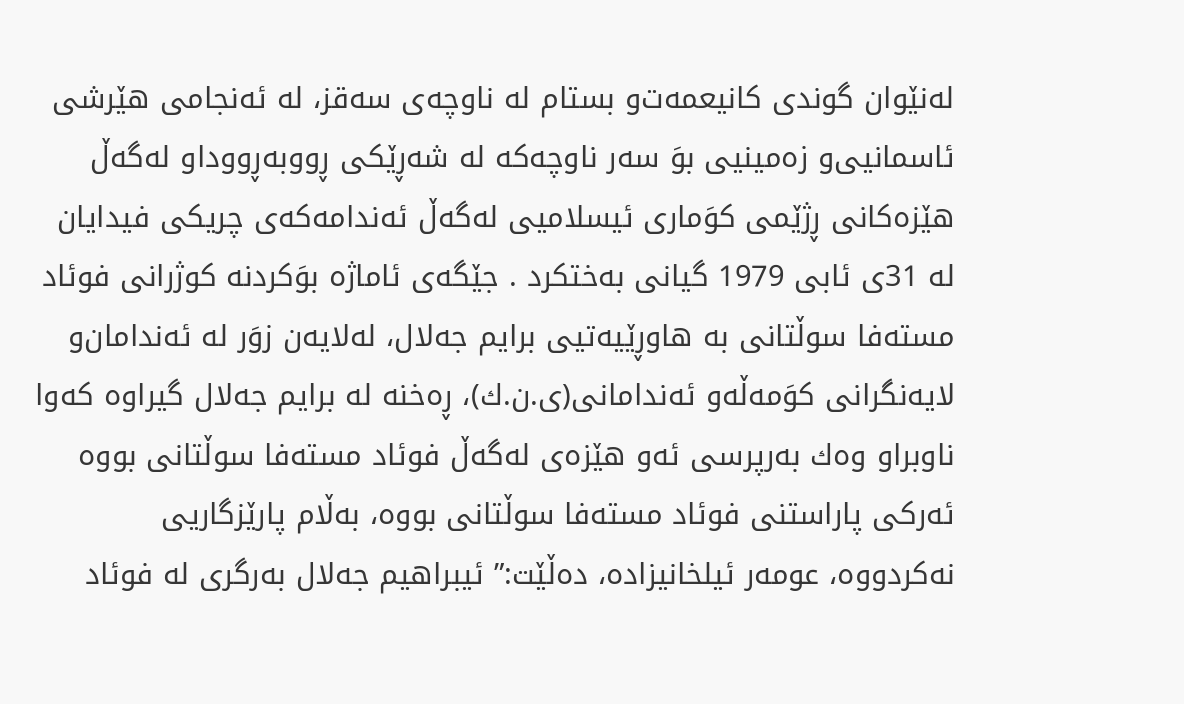له‌نێوان گوندی كانیعمه‌ت‌و بستام له‌ ناوچه‌ی سه‌قز، له‌ ئه‌نجامی هێرشی ئاسمانیی‌و زه‌مینیی بوَ سه‌ر ناوچه‌كه‌ له‌ شه‌ڕێكی ڕووبه‌ڕوودا‌و له‌گه‌ڵ هێزه‌كانی ڕژێمی كوَماری ئیسلامیی‌ له‌گه‌ڵ ئه‌ندامه‌كه‌ی‌ چریكی فیدایان له‌ 31ی ئابی 1979 گیانی به‌ختكرد . جێگه‌ی ئاماژه‌ بوَكردنه‌ كوژرانی‌ فوئاد مسته‌فا سوڵتانی به‌ هاوڕێیه‌تیی برایم جه‌لال، له‌لایه‌ن زوَر له‌ ئه‌ندامان‌و لایه‌نگرانی كوَمه‌ڵه‌‌و ئه‌ندامانی(ی.ن.ك)، ڕه‌خنه‌ له‌ برایم جه‌لال گیراوه‌ كه‌وا ناوبراو وه‌ك به‌رپرسی ئه‌و هێزه‌ی له‌گه‌ڵ فوئاد مسته‌فا سوڵتانی بووه‌ ئه‌ركی پاراستنی فوئاد مسته‌فا سوڵتانی بووه‌، به‌ڵام پارێزگاریی نه‌كردووه‌، عومه‌ر ئیلخانیزاده‌، ده‌ڵێت:” ئیبراهیم جه‌لال به‌رگری له‌ فوئاد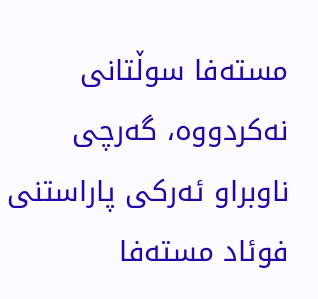مسته‌فا سوڵتانی نه‌كردووه‌، گه‌رچی ناوبراو ئه‌ركی پاراستنی فوئاد مسته‌فا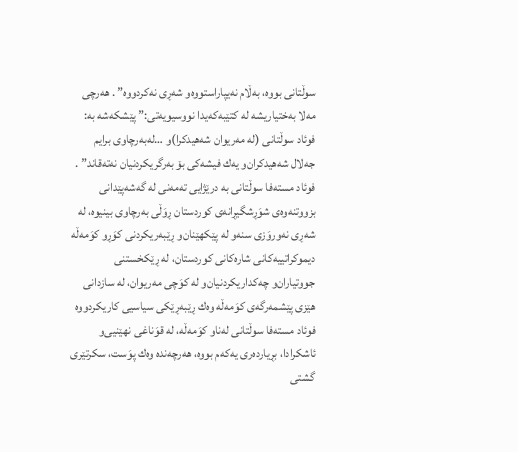سوڵتانی بووه‌، به‌ڵام نه‌یپاراستووه‌و شه‌ڕی نه‌كردووه‌” . هه‌رچی‌ مه‌لا به‌ختیاریشه‌ له‌ كتێبه‌كه‌یدا نووسیویه‌تی‌:” پێشكه‌شه‌ به‌: فوئاد سوڵتانی‌ (له‌ مه‌ریوان شه‌هیدكرا)و …له‌به‌رچاوی‌ برایم جه‌لال شه‌هیدكران‌و یه‌ك فیشه‌كی‌ بۆ به‌رگریكردنیان نه‌ته‌قاند” . فوئاد مسته‌فا سوڵتانی به‌ درێژایی ته‌مه‌نی له‌ گه‌شه‌پێدانی بزووتنه‌وه‌ی شوَڕشگیڕانه‌ی كوردستان ڕوَڵی به‌رچاوی بینیوه‌، له‌ شه‌ڕی نه‌وروَزی سنه‌‌و له‌ پێكهێنان‌و ڕێبه‌ریكردنی كوَڕو كوَمه‌ڵه‌ دیموكراتییه‌كانی شاره‌كانی كوردستان، له‌ ڕێكخستنی جووتیاران‌و چه‌كداریكردنیان‌و له‌ كوَچی مه‌ریوان، له‌ سازدانی هێزی پێشمه‌رگه‌ی كوَمه‌ڵه‌ وه‌ك ڕێبه‌ڕێكی سیاسیی كاریكردووه‌ فوئاد مسته‌فا سوڵتانی له‌ناو كوَمه‌ڵه‌، له‌ قوَناغی نهێنیی‌و ئاشكرادا، بڕیارده‌ری یه‌كه‌م بووه‌، هه‌رچه‌نده‌ وه‌ك پوَست، سكرتێری گشتی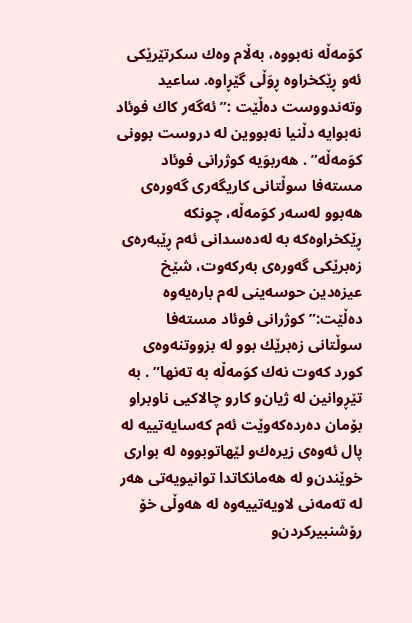كوَمه‌ڵه‌ نه‌بووه‌، به‌ڵام وه‌ك سكرتێرێكی ئه‌و ڕێكخراوه‌ ڕوَڵی گێڕاوه‌. ساعید وته‌ندووست ده‌ڵێت :” ئه‌گه‌ر كاك فوئاد نه‌بوایه‌ دڵنیا نه‌بووین له‌ دروست بوونی كوَمه‌ڵه‌” . هه‌ربوَیه‌ كوژرانی فوئاد مسته‌فا سوڵتانی كاریگه‌ری گه‌وره‌ی هه‌بوو له‌سه‌ر كوَمه‌ڵه‌، چونكه‌ ڕێكخراوه‌كه‌ به‌ له‌ده‌سدانی ئه‌م ڕێبه‌ره‌ی زه‌برێكی گه‌وره‌ی به‌ركه‌وت، شێخ عیزه‌دین حوسه‌ینی له‌م باره‌یه‌وه‌ ده‌ڵێت:” كوژرانی فوئاد مسته‌فا سوڵتانی زه‌برێك بوو له‌ بزووتنه‌وه‌ی كورد كه‌وت نه‌ك كوَمه‌ڵه‌ به‌ ته‌نها” . به‌ تێڕوانین له‌ ژیان‌و كارو چالاكیی ناوبرا‌و بۆمان ده‌رده‌كه‌وێت ئه‌م كه‌سایه‌تییه‌ له‌ پال ئه‌وه‌ی‌ زیره‌ك‌و لێهاتوبووه‌ له‌ بواری خوێندن‌و له‌ هه‌مانكاتدا توانیویه‌تی‌ هه‌ر له‌ ته‌مه‌نی‌ لاویه‌تییه‌وه‌ له‌ هه‌وڵی خۆ رۆشنبیركردن‌و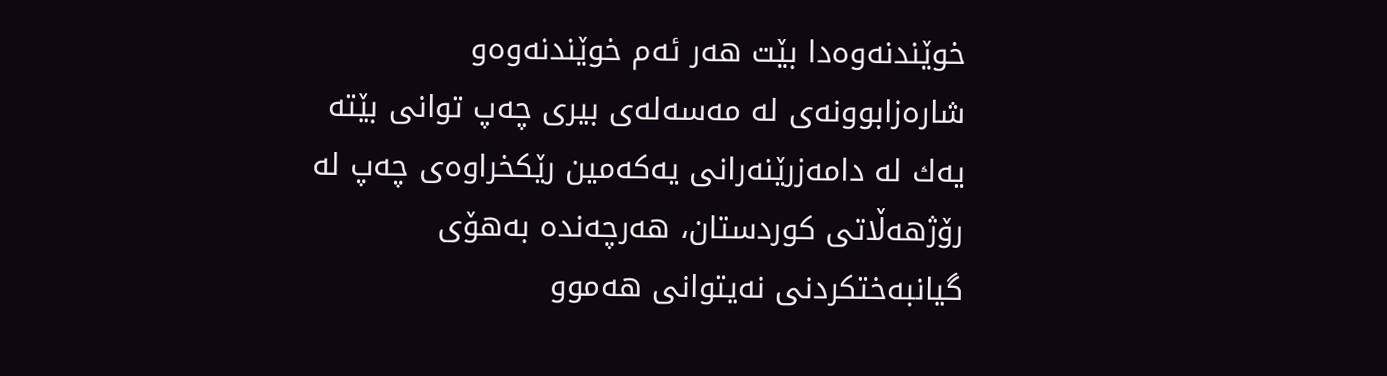خوێندنه‌وه‌دا بێت هه‌ر ئه‌م خوێندنه‌وه‌و شاره‌زابوونه‌ی‌ له‌ مه‌سه‌له‌ی‌ بیری چه‌پ توانی‌ بێته‌ یه‌ك له‌ دامه‌زرێنه‌رانی‌ یه‌كه‌مین رێكخراوه‌ی‌ چه‌پ له‌ رۆژهه‌ڵاتی‌ كوردستان، هه‌رچه‌نده‌ به‌هۆی گیانبه‌ختكردنی‌ نه‌یتوانی‌ هه‌موو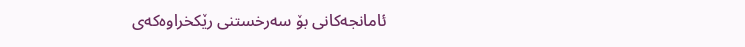ئامانجه‌كانی‌ بۆ سه‌رخستنی‌ رێكخراوه‌كه‌ی‌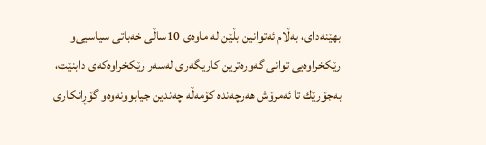بهێنه‌دای‌، به‌ڵام ئه‌توانین بڵێن له‌ ماوه‌ی‌ 10ساڵی خه‌باتی سیاسیی‌و رێكخراوه‌یی توانی گه‌وره‌ترین كاریگه‌ری‌ له‌سه‌ر رێكخراوه‌كه‌ی‌ دابنێت، به‌جۆرێك تا ئه‌مرۆش هه‌رچه‌نده‌ كۆمه‌ڵه‌ چه‌ندین جیابوونه‌وه‌و گۆڕانكاری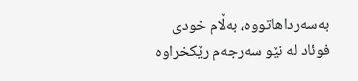به‌سه‌رداهاتووه‌، به‌ڵام خودی فوئاد له‌ نێو سه‌رجه‌م رێكخراوه‌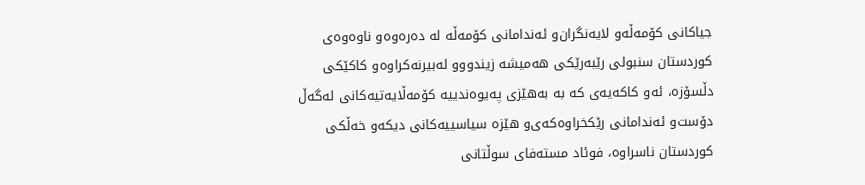جیاكانی‌ كۆمه‌ڵه‌‌و لایه‌نگران‌و ئه‌ندامانی‌ كۆمه‌ڵه‌ له‌ ده‌ره‌وه‌و ناوه‌وه‌ی‌ كوردستان سنبولی‌ رێبه‌رێكی هه‌میشه‌ زیندوو‌و له‌بیرنه‌كراوه‌‌و كاكێكی‌ دڵسۆزه‌، ئه‌و كاكه‌یه‌ی‌ كه‌ به‌ به‌هێزی‌ په‌یوه‌ندییه‌ كۆمه‌ڵایه‌تیه‌كانی‌ له‌گه‌ڵ دۆست‌و ئه‌ندامانی رێكخراوه‌كه‌ی‌‌و هێزه‌ سیاسییه‌كانی‌ دیكه‌‌و خه‌ڵكی كوردستان ناسراوه‌، فوئاد مسته‌فای‌ سوڵتانی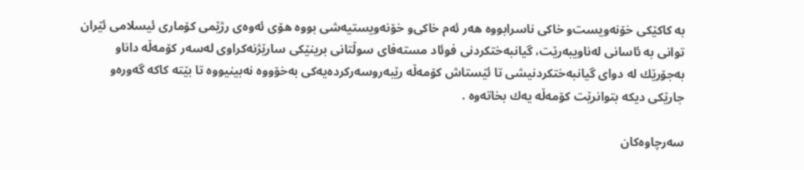به‌ كاكێكی خۆنه‌ویست‌و خاكی ناسرابووه‌ هه‌ر ئه‌م خاكی‌و خۆنه‌ویستیه‌شی بووه‌ هۆی ئه‌وه‌ی‌ رژێمی كۆماری ئیسلامی ئێران توانی به‌ ئاسانی‌ له‌ناویبه‌رێت، گیانبه‌ختكردنی‌ فوئاد مسته‌فای‌ سوڵتانی برینێكی سارێژنه‌كراوی‌ له‌سه‌ر كۆمه‌ڵه‌ داناو به‌جۆرێك له‌ دوای‌ گیانبه‌ختكردنیشی‌ تا ئێستاش كۆمه‌ڵه‌ رێبه‌روسه‌ركرده‌یه‌كی‌ به‌خۆووه‌ نه‌بینیووه‌ تا بێته‌ كاكه‌ گه‌وره‌و جارێكی دیكه‌ بتوانرێت كۆمه‌ڵه‌ یه‌ك بخاته‌وه‌ .

سەرچاوەکان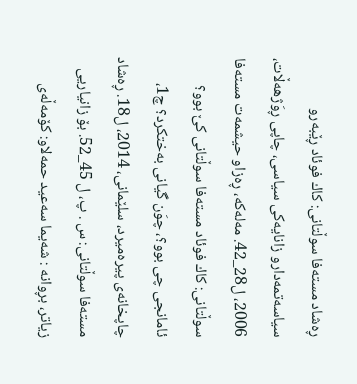ڕه‌شاد مسته‌فا سوڵتانی: كاك فوئاد ڕێبه‌ر‌و سیاسه‌تمه‌دار‌و زانایه‌كی سیاسی، چاپی ڕوَژهه‌ڵات، 2006، ل28_42. مه‌له‌كه‌، ڕه‌زا‌و حیشمه‌ت مسته‌فا سوڵتانی: كاك فوئاد مسته‌فا سوڵتانی كێ بوو؟ ئامانجی چی بوو؟، چوَن گیانی به‌ختكرد؟ چ1، چاپخانه‌ی پیره‌میرد، سلێمانی، 2014، ل18. ڕه‌شاد مسته‌فا سوڵتانی: س . پ، ل 45_52. بۆ زانیاریی زیاتر، بڕوانه‌ : شه‌یما سه‌عید حمه‌لاو: كۆمه‌ڵه‌ی‌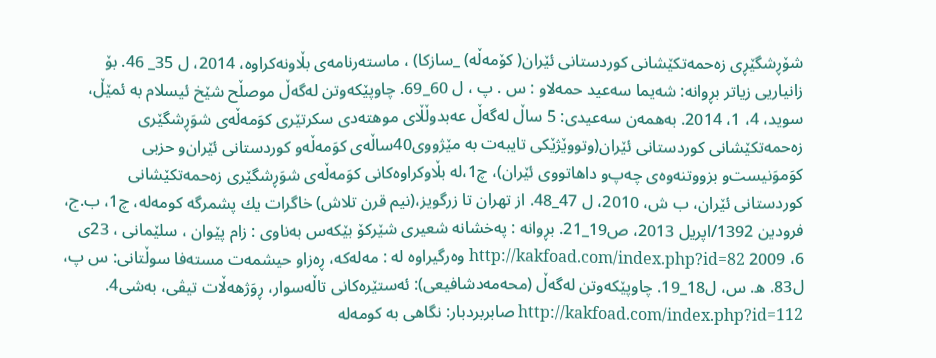شۆڕشگێڕی زه‌حمه‌تكێشانی‌ كوردستانی‌ ئێران( كۆمه‌ڵه‌) _سازكا) ، ماسته‌رنامه‌ی‌ بڵاونه‌كراوه‌، 2014، ل 35_ 46. بۆ زانیاریی زیاتر بڕوانه‌: شه‌یما سه‌عید حمه‌لاو : س . پ ، ل 60_69. چاوپێكه‌وتن له‌گه‌ڵ موصڵح شێخ ئیسلام به‌ ئمێڵ، سوید، 4، 1، 2014. به‌همه‌ن سه‌عیدی: 5 ساڵ له‌گه‌ڵ عه‌بدوڵڵای موهته‌دی سكرتێری كوَمه‌ڵه‌ی شوَڕشگێری زه‌حمه‌تكێشانی كوردستانی ئێران(وتووێژێكی تایبه‌ت به‌ مێژووی40ساڵه‌ی كوَمه‌ڵه‌‌و كوردستانی ئێران‌و حزبی كوَموَنیست‌و بزووتنه‌وه‌ی چه‌پ‌و داهاتووی ئێران)، چ1،له‌ بڵاوكراوه‌كانی كوَمه‌ڵه‌ی شوَڕشگێری زه‌حمه‌تكێشانی كوردستانی ئێران، ب ش، 2010، ل 47_48. از تهران تا زرگویز،(نیم قرن تلاش) خاگرات یك پشمرگه‌ كومه‌له‌، چ1، ب.ج، فرودین 1392/اپریل 2013، ص19_21. بڕوانه‌ : په‌خشانه‌ شعیری شێركۆ بێكه‌س به‌ناوی‌ : زام پێوان ، سلێمانی‌ ، 23ی‌ 6، 2009 http://kakfoad.com/index.php?id=82 وه‌رگیراوه‌ له‌ : مه‌له‌كه‌، ڕه‌زا‌و حیشمه‌ت مسته‌فا سوڵتانی: س پ، ل83. ه. س، ل18_19. چاوپێكه‌وتن له‌گه‌ڵ (محه‌مه‌دشافیعی): ئه‌ستێره‌كانی تاڵه‌سوار، ڕوَژهه‌ڵات تیڤی، به‌شی4. http://kakfoad.com/index.php?id=112 صابربردبار: نگاهی به‌ كومه‌له‌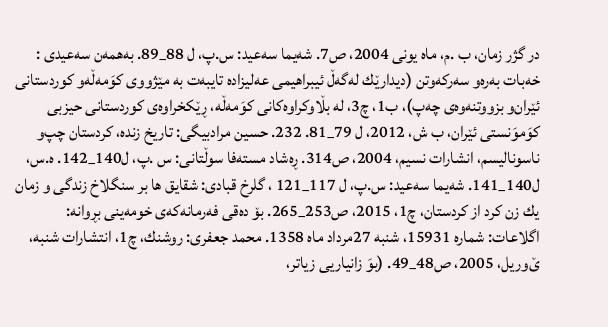در گژر زمان، ب .م، ماه‌ یونی 2004، ص7. شه‌یما سه‌عید: س.پ، ل 88_89. به‌همه‌ن سه‌عیدی : خه‌بات به‌ره‌و سه‌ركه‌وتن (دیدارێك له‌گه‌ڵ ئیبراهیمی عه‌لیزاده‌ تایبه‌ت به‌ مێژووی كوَمه‌ڵه‌و كوردستانی ئێران‌و بزووتنه‌وه‌ی چه‌پ)، ب1، چ3، له‌ بڵاوكراوه‌كانی كوَمه‌ڵه‌، ڕێكخراوه‌ی كوردستانی حیزبی كوَموَنستی ئێران، ب ش، 2012، ل 79_81. 232. حسین مرادبیگی: تاریخ زنده‌، كردستان چپ‌و ناسونالیسم، انشارات نسیم، 2004، ص314. ڕه‌شاد مسته‌فا سوڵتانی: س .پ، ل140_142. ه.س، ل140_141. شه‌یما سه‌عید: س.پ، ل 117_121 ، گلرخ قبادی: شقایق ها بر سنگلاخ زندگی ‌و زمان یك زن كرد از كردستان، چ1، 2015، ص253_265. بۆ ده‌قی فه‌رمانه‌كه‌ی‌ خومه‌ینی‌ بڕوانه‌: اگلاعات: شماره‌ 15931، شنبه‌ 27مرداد ماه‌ 1358. محمد جعفری: روشنك، چ1، انتشارات شنبه‌، ێ‌وریل، 2005، ص48_49. (بوَ زانیاریی زیاتر،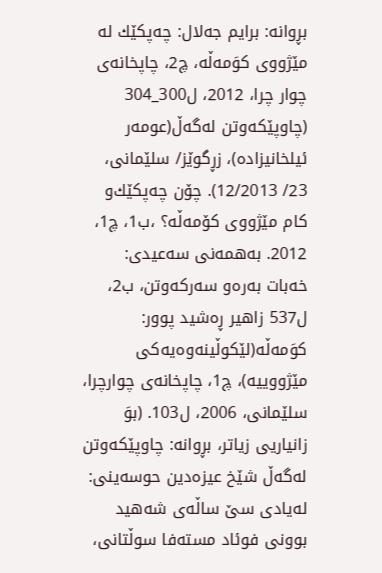بڕوانه‌: برایم جه‌لال: چه‌پكێك له‌ مێژووی كوَمه‌ڵه‌، چ2، چاپخانه‌ی چوار چرا، 2012، ل300_304 (چاوپێكه‌وتن له‌گه‌ڵ(عومه‌ر ئیلخانیزاده‌)، زڕگوێز/ سلێمانی، 23/ 12/2013). چۆن چه‌پكێك‌و كام مێژووی‌ كۆمه‌ڵه‌؟ ،ب1، چ1، 2012. به‌همه‌نی سه‌عیدی: خه‌بات به‌ره‌و سه‌ركه‌وتن، ب2، ل537 زاهیر ڕه‌شید پوور: كوَمه‌ڵه‌(لێكوڵینه‌وه‌یه‌كی مێژووییه‌)، چ1، چاپخانه‌ی چوارچرا، سلێمانی، 2006، ل103. (بوَ زانیاریی زیاتر، بڕوانه‌: چاوپێكه‌وتن له‌گه‌ڵ شێخ عیزه‌دین حوسه‌ینی: له‌یادی سێ ساڵه‌ی شه‌هید بوونی فوئاد مسته‌فا سوڵتانی،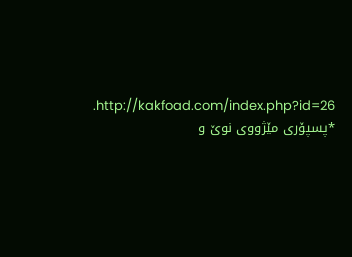http://kakfoad.com/index.php?id=26. *پسپۆری‌ مێژووی‌ نوێ و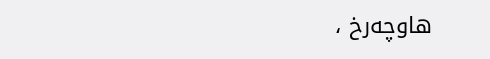هاوچه‌رخ ،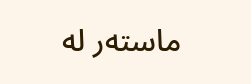ماسته‌ر له‌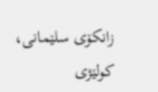زانكۆی‌ سلێمانی‌، كولێژی‌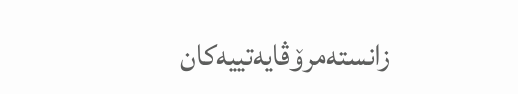زانسته‌مرۆڤایه‌تییه‌كان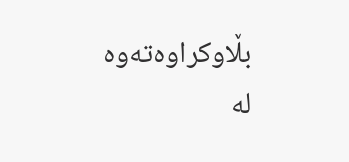بڵاوكراوه‌ته‌وه‌ له‌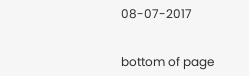08-07-2017


bottom of page